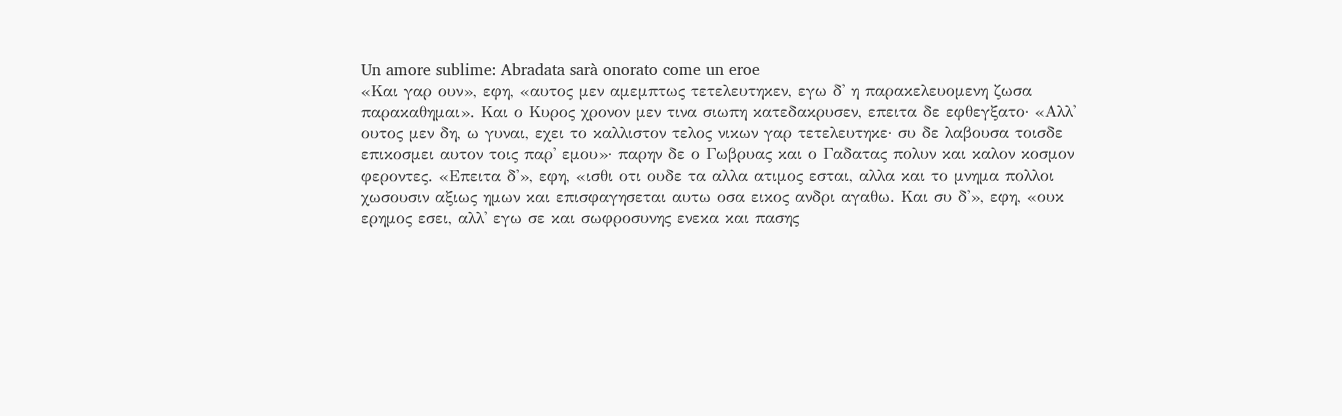Un amore sublime: Abradata sarà onorato come un eroe
«Και γαρ ουν», εφη, «αυτος μεν αμεμπτως τετελευτηκεν, εγω δ' η παρακελευομενη ζωσα παρακαθημαι». Και ο Κυρος χρονον μεν τινα σιωπη κατεδακρυσεν, επειτα δε εφθεγξατο· «Αλλ' ουτος μεν δη, ω γυναι, εχει το καλλιστον τελος νικων γαρ τετελευτηκε· συ δε λαβουσα τοισδε επικοσμει αυτον τοις παρ' εμου»· παρην δε ο Γωβρυας και ο Γαδατας πολυν και καλον κοσμον φεροντες. «Επειτα δ'», εφη, «ισθι οτι ουδε τα αλλα ατιμος εσται, αλλα και το μνημα πολλοι χωσουσιν αξιως ημων και επισφαγησεται αυτω οσα εικος ανδρι αγαθω. Και συ δ'», εφη, «ουκ ερημος εσει, αλλ' εγω σε και σωφροσυνης ενεκα και πασης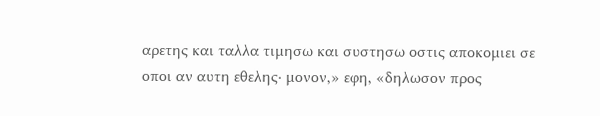αρετης και ταλλα τιμησω και συστησω οστις αποκομιει σε οποι αν αυτη εθελης· μονον,» εφη, «δηλωσον προς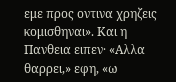εμε προς οντινα χρηζεις κομισθηναι». Και η Πανθεια ειπεν· «Αλλα θαρρει,» εφη, «ω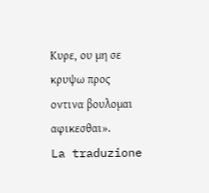Κυρε, ου μη σε κρυψω προς οντινα βουλομαι αφικεσθαι».
La traduzione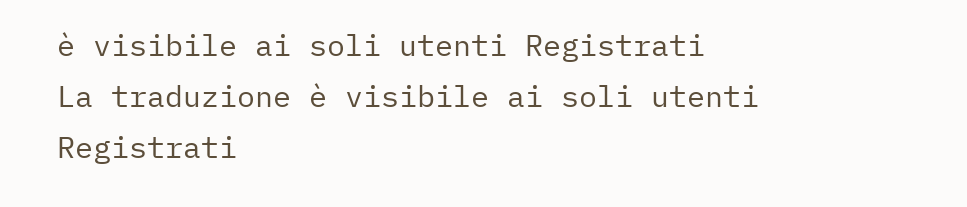è visibile ai soli utenti Registrati
La traduzione è visibile ai soli utenti Registrati